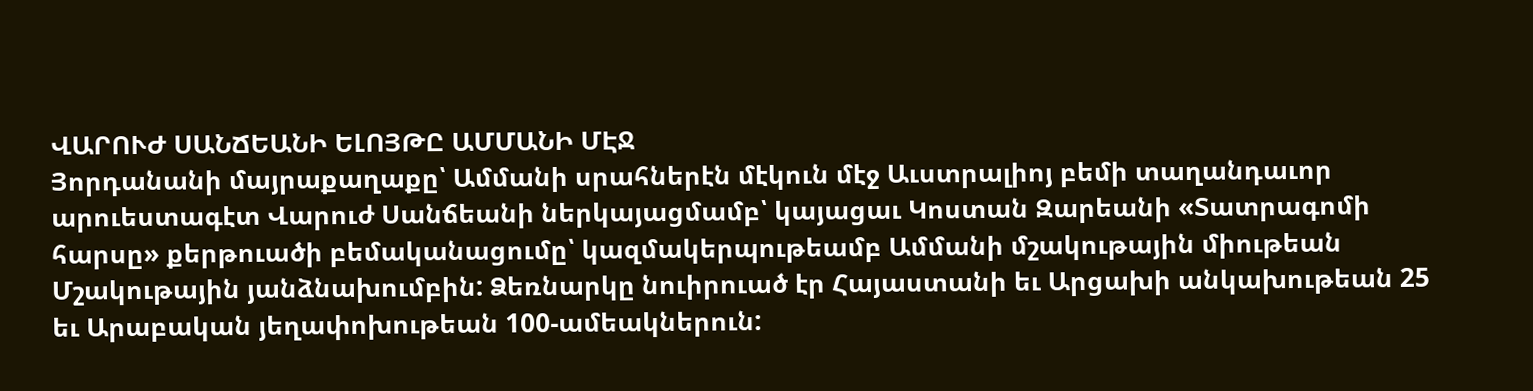ՎԱՐՈՒԺ ՍԱՆՃԵԱՆԻ ԵԼՈՅԹԸ ԱՄՄԱՆԻ ՄԷՋ
Յորդանանի մայրաքաղաքը՝ Ամմանի սրահներէն մէկուն մէջ Աւստրալիոյ բեմի տաղանդաւոր արուեստագէտ Վարուժ Սանճեանի ներկայացմամբ՝ կայացաւ Կոստան Զարեանի «Տատրագոմի հարսը» քերթուածի բեմականացումը՝ կազմակերպութեամբ Ամմանի մշակութային միութեան Մշակութային յանձնախումբին: Ձեռնարկը նուիրուած էր Հայաստանի եւ Արցախի անկախութեան 25 եւ Արաբական յեղափոխութեան 100-ամեակներուն: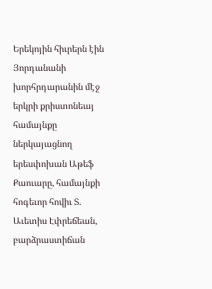Երեկոյին հիւրերն էին Յորդանանի խորհրդարանին մէջ երկրի քրիստոնեայ համայնքը ներկայացնող երեսփոխան Աթեֆ Քաուարը, համայնքի հոգեւոր հովիւ Տ. Աւետիս Էփրեճեան, բարձրաստիճան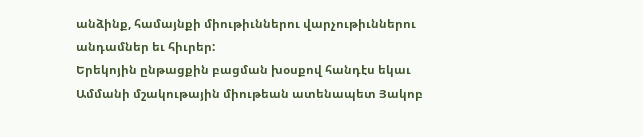անձինք, համայնքի միութիւններու վարչութիւններու անդամներ եւ հիւրեր:
Երեկոյին ընթացքին բացման խօսքով հանդէս եկաւ Ամմանի մշակութային միութեան ատենապետ Յակոբ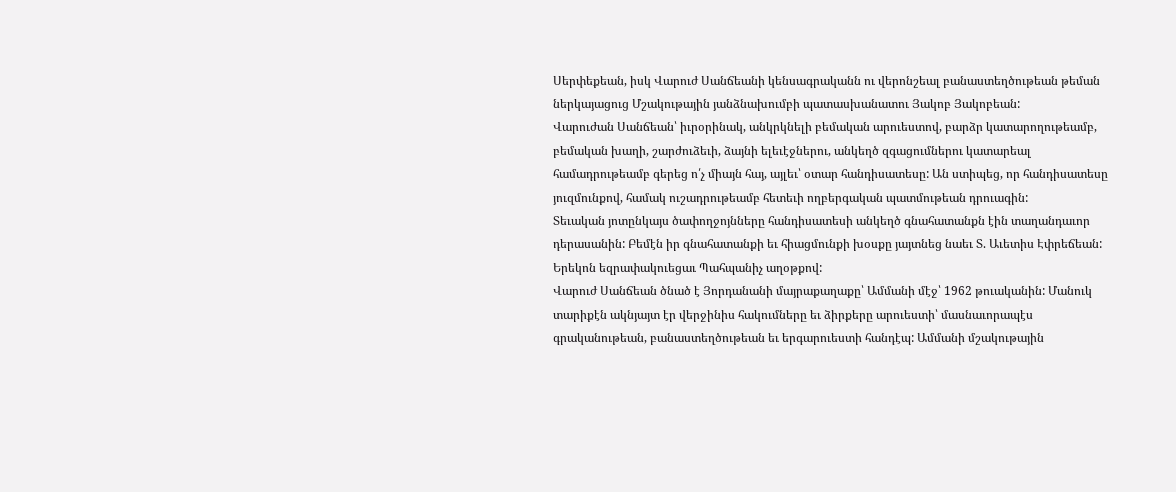Սերփեքեան, իսկ Վարուժ Սանճեանի կենսագրականն ու վերոնշեալ բանաստեղծութեան թեման ներկայացուց Մշակութային յանձնախումբի պատասխանատու Յակոբ Յակոբեան:
Վարուժան Սանճեան՝ իւրօրինակ, անկրկնելի բեմական արուեստով, բարձր կատարողութեամբ, բեմական խաղի, շարժուձեւի, ձայնի ելեւէջներու, անկեղծ զգացումներու կատարեալ համադրութեամբ գերեց ո՛չ միայն հայ, այլեւ՝ օտար հանդիսատեսը: Ան ստիպեց, որ հանդիսատեսը յուզմունքով, համակ ուշադրութեամբ հետեւի ողբերգական պատմութեան դրուագին:
Տեւական յոտընկայս ծափողջոյնները հանդիսատեսի անկեղծ գնահատանքն էին տաղանդաւոր դերասանին: Բեմէն իր գնահատանքի եւ հիացմունքի խօսքը յայտնեց նաեւ Տ. Աւետիս Էփրեճեան:
Երեկոն եզրափակուեցաւ Պահպանիչ աղօթքով:
Վարուժ Սանճեան ծնած է Յորդանանի մայրաքաղաքը՝ Ամմանի մէջ՝ 1962 թուականին: Մանուկ տարիքէն ակնյայտ էր վերջինիս հակումները եւ ձիրքերը արուեստի՝ մասնաւորապէս գրականութեան, բանաստեղծութեան եւ երգարուեստի հանդէպ: Ամմանի մշակութային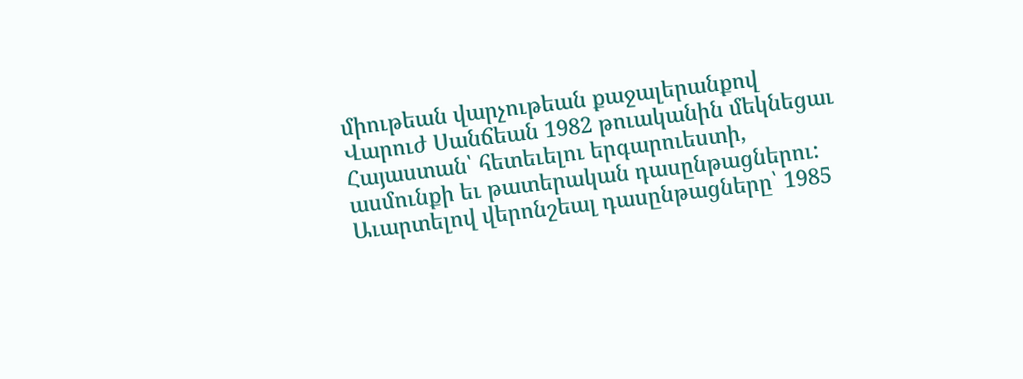միութեան վարչութեան քաջալերանքով Վարուժ Սանճեան 1982 թուականին մեկնեցաւ Հայաստան՝ հետեւելու երգարուեստի, ասմունքի եւ թատերական դասընթացներու: Աւարտելով վերոնշեալ դասընթացները՝ 1985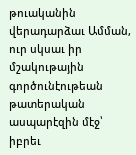թուականին վերադարձաւ Ամման, ուր սկսաւ իր մշակութային գործունէութեան թատերական ասպարէզին մէջ՝ իբրեւ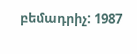բեմադրիչ: 1987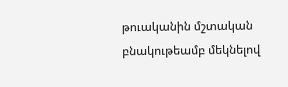թուականին մշտական բնակութեամբ մեկնելով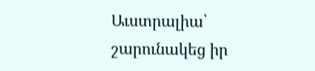Աւստրալիա՝ շարունակեց իր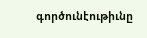գործունէութիւնը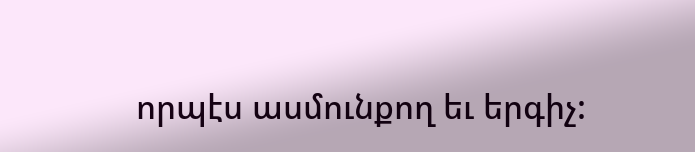որպէս ասմունքող եւ երգիչ: